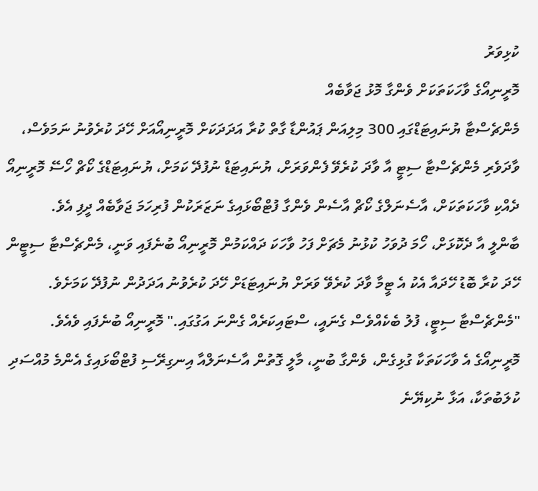ކުޅިވަރު
މޮރީނިއޯގެ ވާހަކަތަކަށް ވެންގާ މޮޅު ޖަވާބެއް
މެންޗެސްޓާ ޔުނައިޓަޑްގައި 300 މިލިއަން ޕައުންޑާ ގާތް ކުރާ އަދަދަކަށް މޮރީނިއޯއަށް ހޭދަ ކުރެވުނު ނަމަވެސް، ވާދަވެރި މެންޗެސްޓާ ސިޓީ އާ ވާދަ ކުރެވޭ ފެންވަރަށް، ޔުނައިޓަޑް ނުފުދޭ ކަމަށް، ޔުނައިޓަޑްގެ ކޯޗް ހޯސޭ މޮރީނިއޯ ދެއްކި ވާހަކަތަކަށް، އާސެނަލްގެ ކޯޗް އާސެން ވެންގާ ފުޓްބޯޅައިގެ ނަޒަރަކުން ފުރިހަމަ ޖަވާބެއް ދީފި އެވެ.
ބާންލީ އާ ދެކޮޅަށް، ހޯމަ ދުވަހު ކުޅުނު މެޗަށް ފަހު ވާހަކަ ދައްކަމުން މޮރީނިއޯ ބުނެފައި ވަނީ، މެންޗެސްޓާ ސިޓީން ހޭދަ ކުރާ ބޮޑު ހޭދައާ އެކު އެ ޓީމާ ވާދަ ކުރެވޭ ވަރަށް ޔުނައިޓަޑަށް ހޭދަ ކުރެވުނު އަދަދުން ނުފުދޭ ކަމަށެވެ.
"މެންޗެސްޓާ ސިޓީ، ފުލު ބެކެއްވެސް ގެނައީ، ސްޓައިކަރެއް ގެންނަ އަގުގައި." މޮރީނިއޯ ބުނެފައި ވެއެވެ.
މޮރީނިއޯގެ އެ ވާހަކަތަކާ ގުޅިގެން، ވެންގާ ބުނީ، މާލީ ގޮތުން އާސެނަލްއާ އިނގިރޭސި ފުޓްބޯޅައިގެ އެންމެ މުއްސަދި ކުލަބުތަކާ، އަޅާ ނުކިޔޭނެ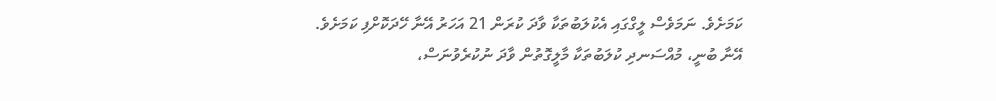ކަމަށެވެ. ނަމަވެސް ލީގްގައި އެކުލަބުތަކާ ވާދަ ކުރަން 21 އަހަރު އޭނާ ހޭދަކޮށްފި ކަމަށެވެ.
އޭނާ ބުނީ، މުއްސަނދި ކުލަބުތަކާ މާލީގޮތުން ވާދަ ނުކުރެވުނަސް،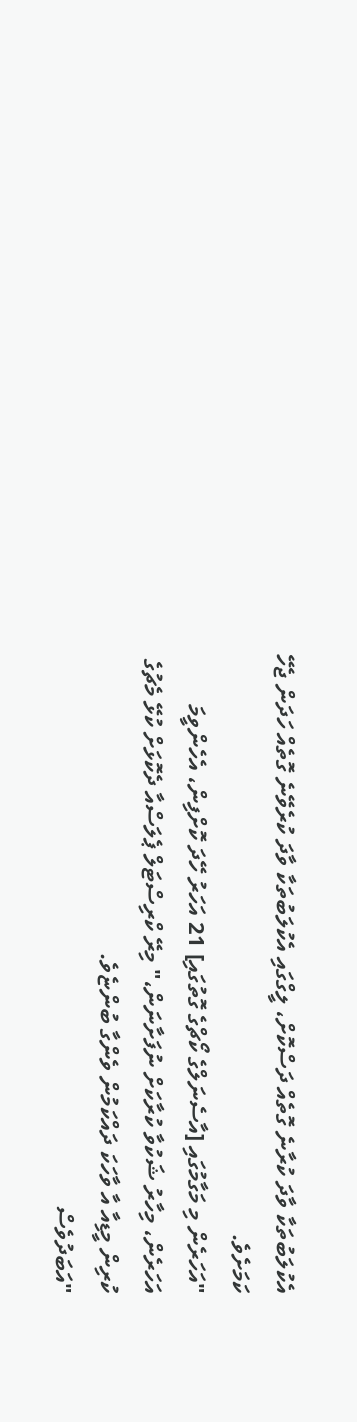އެކުލަބުތަކާ ވާދަ ކުރާނެ ގޮތެއް ދަސްކޮށް، ލީގްގައި އެކުލަބުތަކާ ވާދަ ކުރެވޭނެ ގޮތެއް ހަދަން ޖެހޭ ކަމަށެވެ.
"އަހަރެން މި މަގާމުގައި [އާސެނަލްގެ ކޯޗްގެ ގޮތުގައި] 21 އަހަރު ހޭދަ ކޮށްފިން، އެހެންވީމަ އަހަރެން، މިހާރު ޝަކުވާ ކުރާކަށް ނުފަށާނަން،" މިރޭ ކްރިސްޓަލް ޕެލަސްއާ ދެކޮޅަށް ކުޅޭ މެޗުގެ ކުރިން މީޑިއާ އާ ވާހަކަ ދައްކަމުން ވެންގާ ބުންޏެވެ.
"އަބަދުވެސް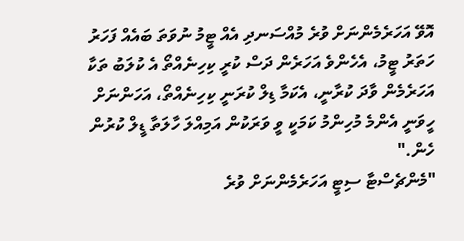އޮވޭ އަހަރެމެންނަށް ވުރެ މުއްސަނދި އެއް ޓީމު ނުވަތަ ބައެއް ފަހަރު ހަތަރު ޓީމު، އެހެންވެ އަހަރެން ދަސް ކުރީ ކިހިނެއްތޯ އެ ކުލަބު ތަކާ އަހަރެމެން ވާދަ ކުރާނީ، އެކަމާ ޑިލް ކުރަނީ ކިހިނެއްތޯ، އަހަންނަށް ހީވަނީ އެންމެ މުހިންމު ކަމަކީ ވީ ވަރަކުން އަމިއްލަ ހާލަތާ ޑީލް ކުރުން ހެން."
"މެންޗެސްޓާ ސިޓީ އަހަރެމެންނަށް ވުރެ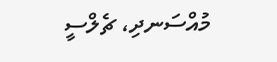މުއްސަނދި، ޗެލްސީ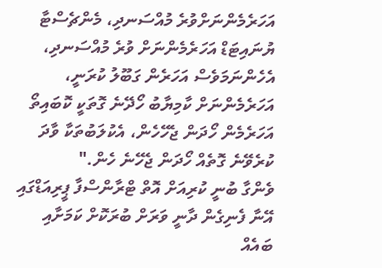އަހަރެމެންނަށްވުރެ މުއްސަނދި، މެންޗެސްޓާ ޔުނައިޓަޑް އަހަރެމެންނަށް ވުރެ މުއްސަނދި، އެހެންނަމަވެސް އަހަރެން ގަބޫލު ކުރަނީ، އަހަރެމެންނަށް ކާމިޔާބު ހޯދޭނެ ގޮތަކީ ކޮބައިތޯ އަހަރެމެން ހޯދަން ޖެހޭހެން، އެކުލަބުތަކާ ވާދަ ކުރެވޭނެ ގޮތެއް ހޯދަން ޖެހޭނެ ހެން."
ވެންގާ ބުނީ ކުރިއަށް އޮތް ޓްރާންސްފާ ޕީރިއަޑްގައި އޭނާ ފެނިގެން ދާނީ ވަރަށް ބުރަކޮށް ކަމަށާއި ބައެއް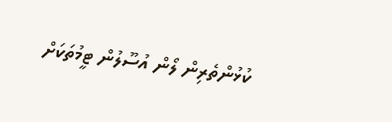ކުޅުންތެރިން ލޯން އުސޫލުން ޓީމުތަކަށް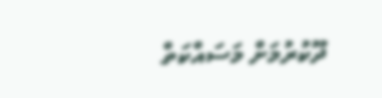ދޫކުރުމަށް މަސައްކަތް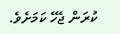ކުރަން ޖެހޭ ކަމަށެވެ.